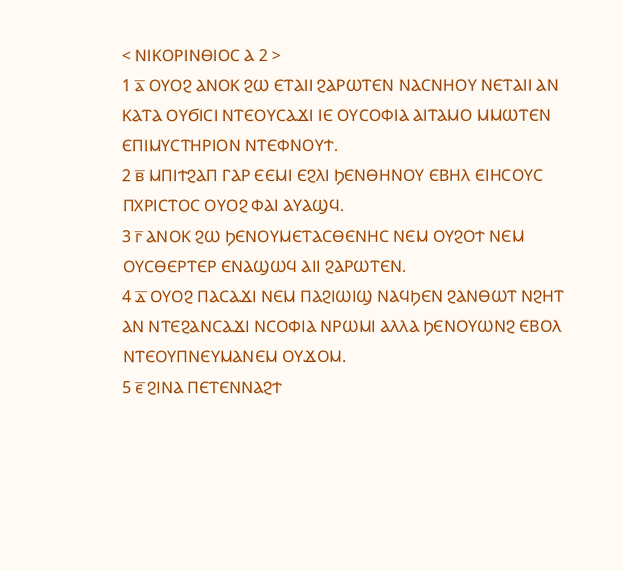< ⲚⲒⲔⲞⲢⲒⲚⲐⲒⲞⲤ Ⲁ 2 >
1 ⲁ̅ ⲞⲨⲞϨ ⲀⲚⲞⲔ ϨⲰ ⲈⲦⲀⲒⲒ ϨⲀⲢⲰⲦⲈⲚ ⲚⲀⲤⲚⲎⲞⲨ ⲚⲈⲦⲀⲒⲒ ⲀⲚ ⲔⲀⲦⲀ ⲞⲨϬⲒⲤⲒ ⲚⲦⲈⲞⲨⲤⲀϪⲒ ⲒⲈ ⲞⲨⲤⲞⲪⲒⲀ ⲀⲒⲦⲀⲘⲞ ⲘⲘⲰⲦⲈⲚ ⲈⲠⲒⲘⲨⲤⲦⲎⲢⲒⲞⲚ ⲚⲦⲈⲪⲚⲞⲨϮ.
2 ⲃ̅ ⲘⲠⲒϮϨⲀⲠ ⲄⲀⲢ ⲈⲈⲘⲒ ⲈϨⲖⲒ ϦⲈⲚⲐⲎⲚⲞⲨ ⲈⲂⲎⲖ ⲈⲒⲎⲤⲞⲨⲤ ⲠⲬⲢⲒⲤⲦⲞⲤ ⲞⲨⲞϨ ⲪⲀⲒ ⲀⲨⲀϢϤ.
3 ⲅ̅ ⲀⲚⲞⲔ ϨⲰ ϦⲈⲚⲞⲨⲘⲈⲦⲀⲤⲐⲈⲚⲎⲤ ⲚⲈⲘ ⲞⲨϨⲞϮ ⲚⲈⲘ ⲞⲨⲤⲐⲈⲢⲦⲈⲢ ⲈⲚⲀϢⲰϤ ⲀⲒⲒ ϨⲀⲢⲰⲦⲈⲚ.
4 ⲇ̅ ⲞⲨⲞϨ ⲠⲀⲤⲀϪⲒ ⲚⲈⲘ ⲠⲀϨⲒⲰⲒϢ ⲚⲀϤϦⲈⲚ ϨⲀⲚⲐⲰⲦ ⲚϨⲎⲦ ⲀⲚ ⲚⲦⲈϨⲀⲚⲤⲀϪⲒ ⲚⲤⲞⲪⲒⲀ ⲚⲢⲰⲘⲒ ⲀⲖⲖⲀ ϦⲈⲚⲞⲨⲰⲚϨ ⲈⲂⲞⲖ ⲚⲦⲈⲞⲨⲠⲚⲈⲨⲘⲀⲚⲈⲘ ⲞⲨϪⲞⲘ.
5 ⲉ̅ ϨⲒⲚⲀ ⲠⲈⲦⲈⲚⲚⲀϨϮ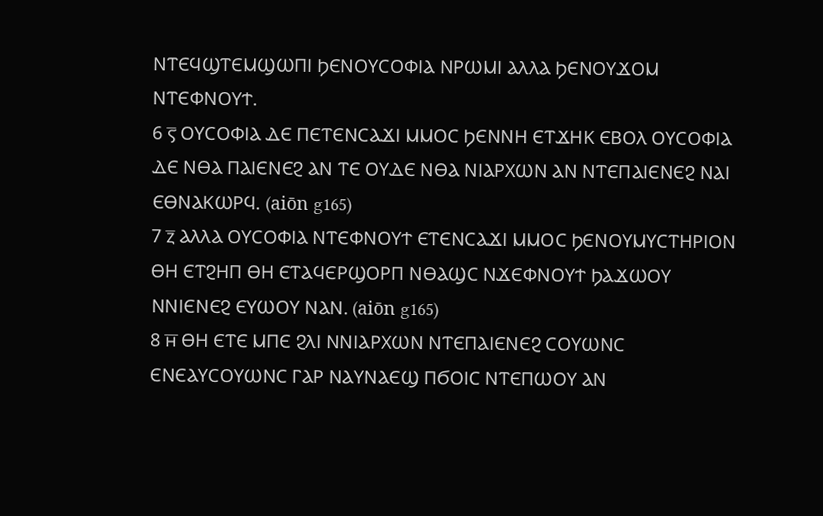ⲚⲦⲈϤϢⲦⲈⲘϢⲰⲠⲒ ϦⲈⲚⲞⲨⲤⲞⲪⲒⲀ ⲚⲢⲰⲘⲒ ⲀⲖⲖⲀ ϦⲈⲚⲞⲨϪⲞⲘ ⲚⲦⲈⲪⲚⲞⲨϮ.
6 ⲋ̅ ⲞⲨⲤⲞⲪⲒⲀ ⲆⲈ ⲠⲈⲦⲈⲚⲤⲀϪⲒ ⲘⲘⲞⲤ ϦⲈⲚⲚⲎ ⲈⲦϪⲎⲔ ⲈⲂⲞⲖ ⲞⲨⲤⲞⲪⲒⲀ ⲆⲈ ⲚⲐⲀ ⲠⲀⲒⲈⲚⲈϨ ⲀⲚ ⲦⲈ ⲞⲨⲆⲈ ⲚⲐⲀ ⲚⲒⲀⲢⲬⲰⲚ ⲀⲚ ⲚⲦⲈⲠⲀⲒⲈⲚⲈϨ ⲚⲀⲒ ⲈⲐⲚⲀⲔⲰⲢϤ. (aiōn g165)
7 ⲍ̅ ⲀⲖⲖⲀ ⲞⲨⲤⲞⲪⲒⲀ ⲚⲦⲈⲪⲚⲞⲨϮ ⲈⲦⲈⲚⲤⲀϪⲒ ⲘⲘⲞⲤ ϦⲈⲚⲞⲨⲘⲨⲤⲦⲎⲢⲒⲞⲚ ⲐⲎ ⲈⲦϨⲎⲠ ⲐⲎ ⲈⲦⲀϤⲈⲢϢⲞⲢⲠ ⲚⲐⲀϢⲤ ⲚϪⲈⲪⲚⲞⲨϮ ϦⲀϪⲰⲞⲨ ⲚⲚⲒⲈⲚⲈϨ ⲈⲨⲰⲞⲨ ⲚⲀⲚ. (aiōn g165)
8 ⲏ̅ ⲐⲎ ⲈⲦⲈ ⲘⲠⲈ ϨⲖⲒ ⲚⲚⲒⲀⲢⲬⲰⲚ ⲚⲦⲈⲠⲀⲒⲈⲚⲈϨ ⲤⲞⲨⲰⲚⲤ ⲈⲚⲈⲀⲨⲤⲞⲨⲰⲚⲤ ⲄⲀⲢ ⲚⲀⲨⲚⲀⲈϢ ⲠϬⲞⲒⲤ ⲚⲦⲈⲠⲰⲞⲨ ⲀⲚ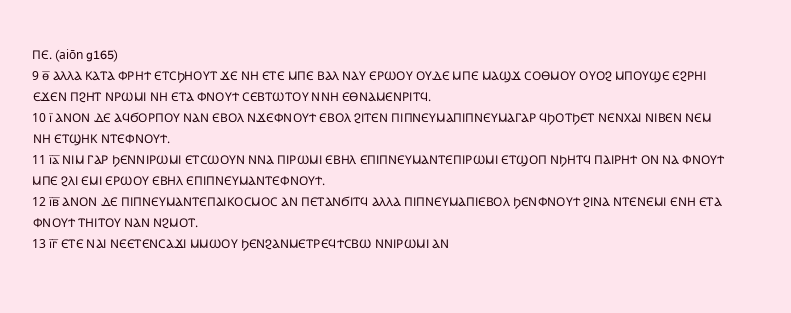ⲠⲈ. (aiōn g165)
9 ⲑ̅ ⲀⲖⲖⲀ ⲔⲀⲦⲀ ⲪⲢⲎϮ ⲈⲦⲤϦⲎⲞⲨⲦ ϪⲈ ⲚⲎ ⲈⲦⲈ ⲘⲠⲈ ⲂⲀⲖ ⲚⲀⲨ ⲈⲢⲰⲞⲨ ⲞⲨⲆⲈ ⲘⲠⲈ ⲘⲀϢϪ ⲤⲞⲐⲘⲞⲨ ⲞⲨⲞϨ ⲘⲠⲞⲨϢⲈ ⲈϨⲢⲎⲒ ⲈϪⲈⲚ ⲠϨⲎⲦ ⲚⲢⲰⲘⲒ ⲚⲎ ⲈⲦⲀ ⲪⲚⲞⲨϮ ⲤⲈⲂⲦⲰⲦⲞⲨ ⲚⲚⲎ ⲈⲐⲚⲀⲘⲈⲚⲢⲒⲦϤ.
10 ⲓ̅ ⲀⲚⲞⲚ ⲆⲈ ⲀϤϬⲞⲢⲠⲞⲨ ⲚⲀⲚ ⲈⲂⲞⲖ ⲚϪⲈⲪⲚⲞⲨϮ ⲈⲂⲞⲖ ϨⲒⲦⲈⲚ ⲠⲒⲠⲚⲈⲨⲘⲀⲠⲒⲠⲚⲈⲨⲘⲀⲄⲀⲢ ϤϦⲞⲦϦⲈⲦ ⲚⲈⲚⲬⲀⲒ ⲚⲒⲂⲈⲚ ⲚⲈⲘ ⲚⲎ ⲈⲦϢⲎⲔ ⲚⲦⲈⲪⲚⲞⲨϮ.
11 ⲓ̅ⲁ̅ ⲚⲒⲘ ⲄⲀⲢ ϦⲈⲚⲚⲒⲢⲰⲘⲒ ⲈⲦⲤⲰⲞⲨⲚ ⲚⲚⲀ ⲠⲒⲢⲰⲘⲒ ⲈⲂⲎⲖ ⲈⲠⲒⲠⲚⲈⲨⲘⲀⲚⲦⲈⲠⲒⲢⲰⲘⲒ ⲈⲦϢⲞⲠ ⲚϦⲎⲦϤ ⲠⲀⲒⲢⲎϮ ⲞⲚ ⲚⲀ ⲪⲚⲞⲨϮ ⲘⲠⲈ ϨⲖⲒ ⲈⲘⲒ ⲈⲢⲰⲞⲨ ⲈⲂⲎⲖ ⲈⲠⲒⲠⲚⲈⲨⲘⲀⲚⲦⲈⲪⲚⲞⲨϮ.
12 ⲓ̅ⲃ̅ ⲀⲚⲞⲚ ⲆⲈ ⲠⲒⲠⲚⲈⲨⲘⲀⲚⲦⲈⲠⲀⲒⲔⲞⲤⲘⲞⲤ ⲀⲚ ⲠⲈⲦⲀⲚϬⲒⲦϤ ⲀⲖⲖⲀ ⲠⲒⲠⲚⲈⲨⲘⲀⲠⲒⲈⲂⲞⲖ ϦⲈⲚⲪⲚⲞⲨϮ ϨⲒⲚⲀ ⲚⲦⲈⲚⲈⲘⲒ ⲈⲚⲎ ⲈⲦⲀ ⲪⲚⲞⲨϮ ⲦⲎⲒⲦⲞⲨ ⲚⲀⲚ ⲚϨⲘⲞⲦ.
13 ⲓ̅ⲅ̅ ⲈⲦⲈ ⲚⲀⲒ ⲚⲈⲈⲦⲈⲚⲤⲀϪⲒ ⲘⲘⲰⲞⲨ ϦⲈⲚϨⲀⲚⲘⲈⲦⲢⲈϤϮⲤⲂⲰ ⲚⲚⲒⲢⲰⲘⲒ ⲀⲚ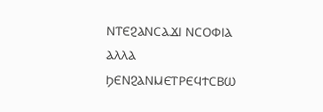ⲚⲦⲈϨⲀⲚⲤⲀϪⲒ ⲚⲤⲞⲪⲒⲀ ⲀⲖⲖⲀ ϦⲈⲚϨⲀⲚⲘⲈⲦⲢⲈϤϮⲤⲂⲰ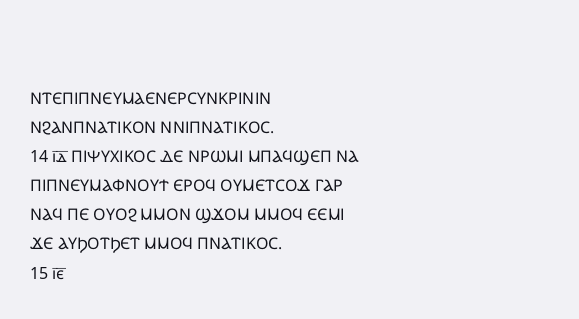ⲚⲦⲈⲠⲒⲠⲚⲈⲨⲘⲀⲈⲚⲈⲢⲤⲨⲚⲔⲢⲒⲚⲒⲚ ⲚϨⲀⲚⲠⲚⲀⲦⲒⲔⲞⲚ ⲚⲚⲒⲠⲚⲀⲦⲒⲔⲞⲤ.
14 ⲓ̅ⲇ̅ ⲠⲒⲮⲨⲬⲒⲔⲞⲤ ⲆⲈ ⲚⲢⲰⲘⲒ ⲘⲠⲀϤϢⲈⲠ ⲚⲀ ⲠⲒⲠⲚⲈⲨⲘⲀⲪⲚⲞⲨϮ ⲈⲢⲞϤ ⲞⲨⲘⲈⲦⲤⲞϪ ⲄⲀⲢ ⲚⲀϤ ⲠⲈ ⲞⲨⲞϨ ⲘⲘⲞⲚ ϢϪⲞⲘ ⲘⲘⲞϤ ⲈⲈⲘⲒ ϪⲈ ⲀⲨϦⲞⲦϦⲈⲦ ⲘⲘⲞϤ ⲠⲚⲀⲦⲒⲔⲞⲤ.
15 ⲓ̅ⲉ̅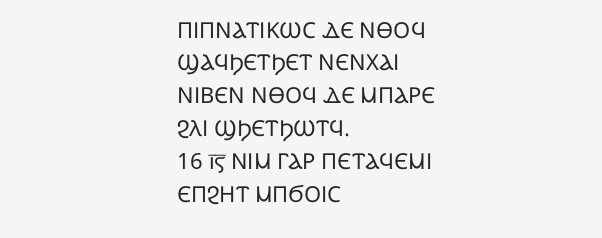ⲠⲒⲠⲚⲀⲦⲒⲔⲰⲤ ⲆⲈ ⲚⲐⲞϤ ϢⲀϤϦⲈⲦϦⲈⲦ ⲚⲈⲚⲬⲀⲒ ⲚⲒⲂⲈⲚ ⲚⲐⲞϤ ⲆⲈ ⲘⲠⲀⲢⲈ ϨⲖⲒ ϢϦⲈⲦϦⲰⲦϤ.
16 ⲓ̅ⲋ̅ ⲚⲒⲘ ⲄⲀⲢ ⲠⲈⲦⲀϤⲈⲘⲒ ⲈⲠϨⲎⲦ ⲘⲠϬⲞⲒⲤ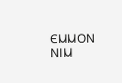ⲈⲘⲘⲞⲚ ⲚⲒⲘ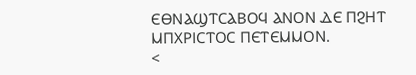ⲈⲐⲚⲀϢⲦⲤⲀⲂⲞϤ ⲀⲚⲞⲚ ⲆⲈ ⲠϨⲎⲦ ⲘⲠⲬⲢⲒⲤⲦⲞⲤ ⲠⲈⲦⲈⲘⲘⲞⲚ.
<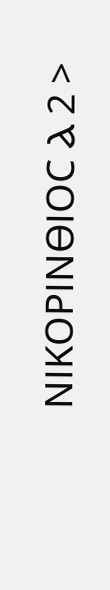ⲚⲒⲔⲞⲢⲒⲚⲐⲒⲞⲤ Ⲁ 2 >